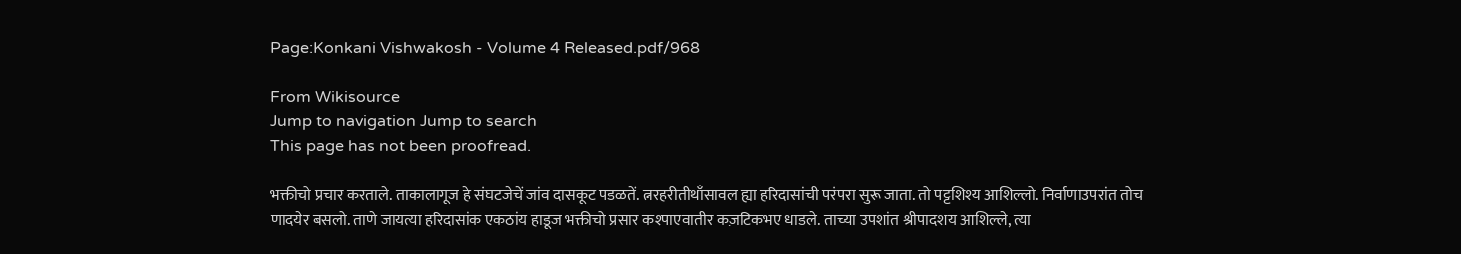Page:Konkani Vishwakosh - Volume 4 Released.pdf/968

From Wikisource
Jump to navigation Jump to search
This page has not been proofread.

भक्तीचो प्रचार करताले. ताकालागूज हे संघटजेचें जांव दासकूट पडळतें. त्नरहरीतीथाँसावल ह्या हरिदासांची परंपरा सुरू जाता. तो पट्टशिश्य आशिल्लो. निर्वाणाउपरांत तोच णादयेर बसलो. ताणे जायत्या हरिदासांक एकठांय हाडूज भक्तीचो प्रसार कश्पाएवातीर कज़टिकभए धाडले. ताच्या उपशांत श्रीपादशय आशिल्ले, त्या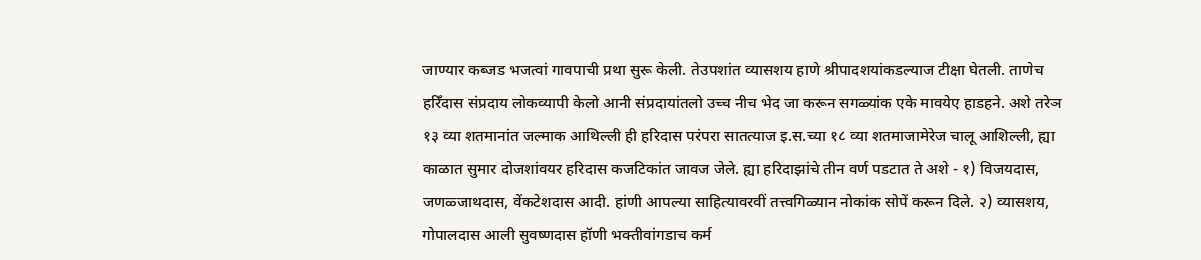जाण्यार कब्जड भजत्वां गावपाची प्रथा सुरू केली. तेउपशांत व्यासशय हाणे श्रीपादशयांकडल्याज टीक्षा घेतली. ताणेच हरिँदास संप्रदाय लोकव्यापी केलो आनी संप्रदायांतलो उच्च नीच भेद जा करून सगळ्यांक एके मावयेए हाडहने. अशे तरेञ १३ व्या शतमानांत जल्माक आथिल्ली ही हरिदास परंपरा सातत्याज इ.स.च्या १८ व्या शतमाजामेरेज चालू आशिल्ली, ह्या काळात सुमार दोजशांवयर हरिदास कजटिकांत जावज जेले. ह्या हरिदाझांचे तीन वर्ण पडटात ते अशे - १) विजयदास, जणळ्जाथदास, वेंकटेशदास आदी. हांणी आपल्या साहित्यावरवीं तत्त्वगिळ्यान नोकांक सोपें करून दिले. २) व्यासशय, गोपालदास आली सुवष्णदास हॉणी भक्तीवांगडाच कर्म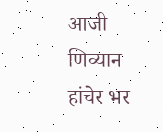आजी णिव्यान हांचेर भर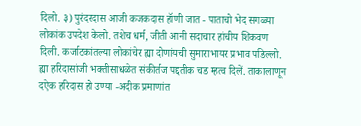दिलो. ३) पुरंदरदास आजी कजकदास हॉणी जात - पाताचो भेद सगळ्या लोकांक उपदेश केलो. तशेच धर्म, जीती आनी सदाचार हांचीय शिकवण दिली. कर्जाटकांतल्या लोकांचेर ह्या दोणांयची सुमाराभायर प्रभाव पडिल्लो. ह्या हरिदासांजी भक्तीसाधळेत संकीर्तज पद्दतीक चड म्हत्व दिलें. ताकालाणून दऐक हरिदास हो उण्या -अदीक प्रमाणांत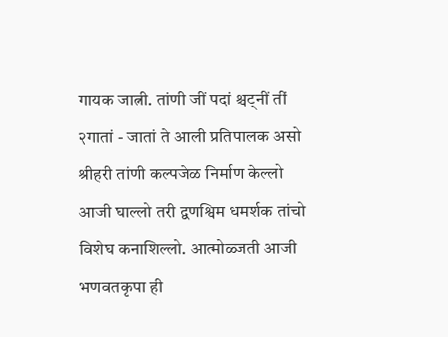गायक जात्नी. तांणी जीं पदां श्चट्नीं तीं २गातां - जातां ते आली प्रतिपालक असो श्रीहरी तांणी कल्पजेळ निर्माण केल्लो आजी घाल्लो तरी द्वणश्विम धमर्शक तांचो विशेघ कनाशिल्लो. आत्मोळ्जती आजी भणवतकृपा ही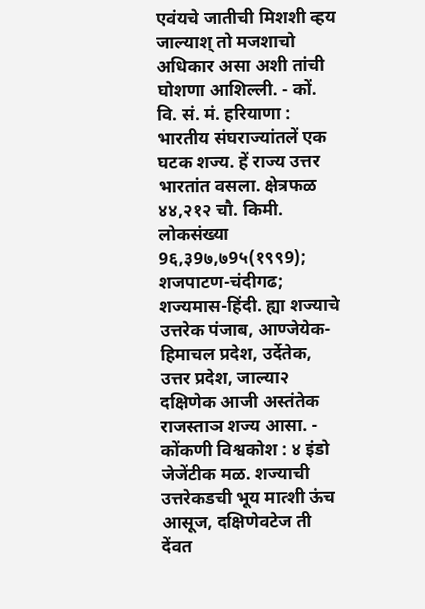एवंयचे जातीची मिशशी व्हय जाल्याश् तो मजशाचो अधिकार असा अशी तांची घोशणा आशिल्ली. - कों. वि. सं. मं. हरियाणा : भारतीय संघराज्यांतलें एक घटक शज्य. हें राज्य उत्तर भारतांत वसला. क्षेत्रफळ ४४,२१२ चौ. किमी. लोकसंख्या 9६,३9७,७9५(१९९9); शजपाटण-चंदीगढ; शज्यमास-हिंदी. ह्या शज्याचे उत्तरेक पंजाब, आण्जेयेक-हिमाचल प्रदेश, उर्देतेक, उत्तर प्रदेश, जाल्या२ दक्षिणेक आजी अस्तंतेक राजस्ताञ शज्य आसा. - कोंकणी विश्वकोश : ४ इंडो जेजेंटीक मळ. शज्याची उत्तरेकडची भूय मात्शी ऊंच आसूज, दक्षिणेवटेज ती देंवत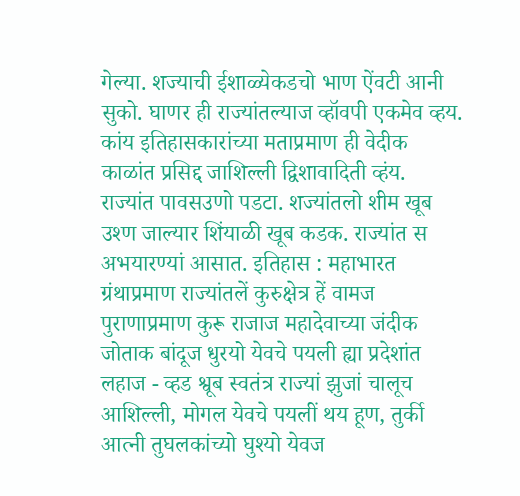गेल्या. शज्याची ईशाळ्येकडचो भाण ऐंवटी आनी सुको. घाणर ही राज्यांतल्याज व्हॉवपी एकमेव व्हय. कांय इतिहासकारांच्या मताप्रमाण ही वेदीक काळांत प्रसिद्द जाशिल्ली द्विशावादिती व्हंय. राज्यांत पावसउणो पडटा. शज्यांतलो शीम खूब उश्ण जाल्यार शिंयाळी खूब कडक. राज्यांत स अभयारण्यां आसात. इतिहास : महाभारत ग्रंथाप्रमाण राज्यांतलें कुरुक्षेत्र हें वामज पुराणाप्रमाण कुरू राजाज महादेवाच्या जंदीक जोताक बांदूज धुरयो येवचे पयली ह्या प्रदेशांत लहाज - व्हड श्वूब स्वतंत्र राज्यां झुजां चालूच आशिल्ली, मोगल येवचे पयलीं थय हूण, तुर्की आत्नी तुघलकांच्यो घुश्यो येवज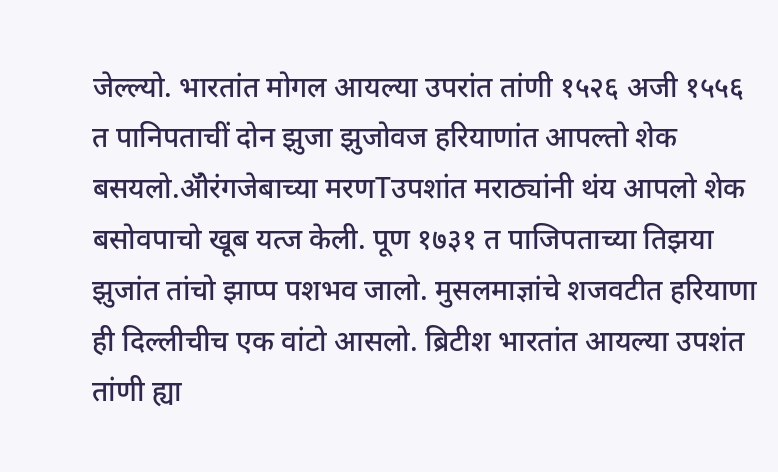जेल्ल्यो. भारतांत मोगल आयल्या उपरांत तांणी १५२६ अजी १५५६ त पानिपताचीं दोन झुजा झुजोवज हरियाणांत आपल्तो शेक बसयलो.ॲोरंगजेबाच्या मरणTउपशांत मराठ्यांनी थंय आपलो शेक बसोवपाचो खूब यत्ज केली. पूण १७३१ त पाजिपताच्या तिझया झुजांत तांचो झाप्प पशभव जालो. मुसलमाज्ञांचे शजवटीत हरियाणा ही दिल्लीचीच एक वांटो आसलो. ब्रिटीश भारतांत आयल्या उपशंत तांणी ह्या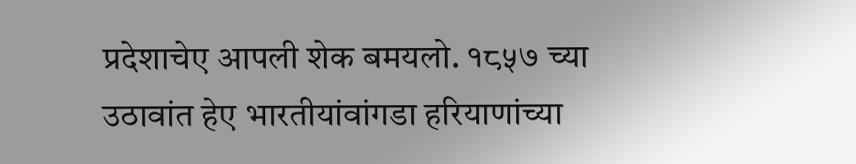प्रदेशाचेए आपली शेक बमयलो. १८५७ च्या उठावांत हेए भारतीयांवांगडा हरियाणांच्या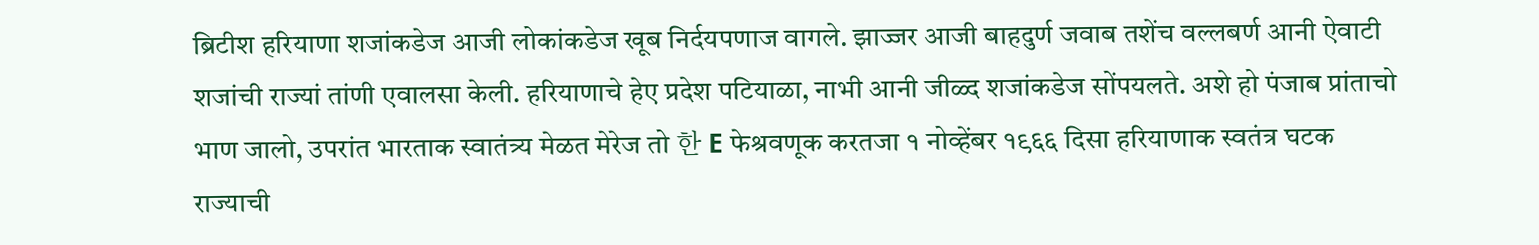ब्रिटीश हरियाणा शजांकडेज आजी लोकांकडेज खूब निर्दयपणाज वागले. झाज्जर आजी बाहदुर्ण जवाब तशेंच वल्लबर्ण आनी ऐवाटी शजांची राज्यां तांणी एवालसा केली. हरियाणाचे हेए प्रदेश पटियाळा, नाभी आनी जीळ्द शजांकडेज सोंपयलते. अशे हो पंजाब प्रांताचो भाण जालो, उपरांत भारताक स्वातंत्र्य मेळत मेरेज तो 한 E फेश्रवणूक करतजा १ नोव्हेंबर १९६६ दिसा हरियाणाक स्वतंत्र घटक राज्याची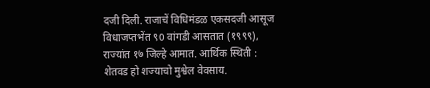दजी दिली. राजाचें विधिमंडळ एकसदजी आसूज विधाजप्तभेंत ९0 वांगडी आसतात (१९९९), राज्यांत १७ जिल्हे आमात. आर्थिक स्थिती : शेतवड हो शज्याचो मुश्वेल वेवसाय.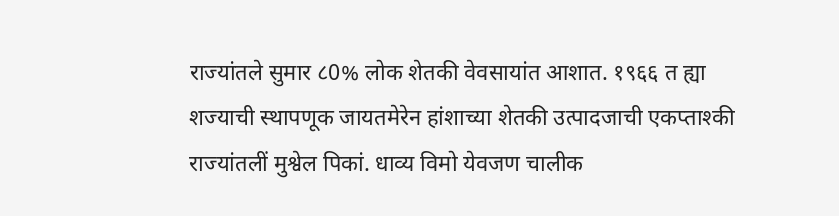राज्यांतले सुमार ८0% लोक शेतकी वेवसायांत आशात. १९६६ त ह्या शज्याची स्थापणूक जायतमेरेन हांशाच्या शेतकी उत्पादजाची एकप्ताश्की राज्यांतलीं मुश्वेल पिकां. धाव्य विमो येवजण चालीक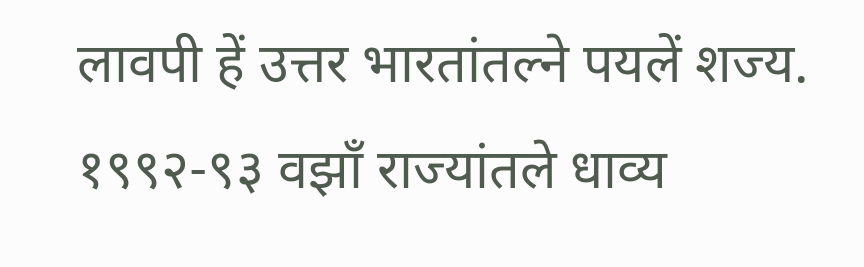लावपी हें उत्तर भारतांतल्ने पयलें शज्य. १९९२-९३ वझाँ राज्यांतले धाव्य